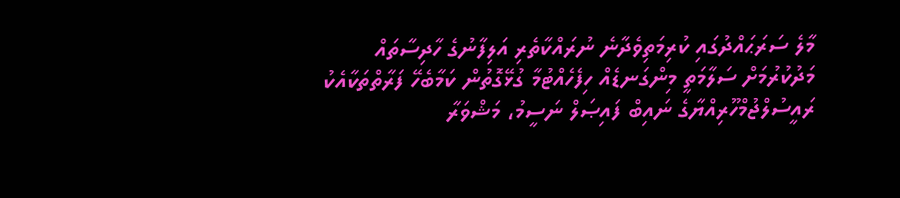މާލެ ސަރަޙައްދުގައި ކުރިމަތިވެދާނެ ނުރައްކާތެރި އަލިފާނުގެ ހާދިސާތައް މަދުކުރުމަށް ސަލާމަތީ މިންގަނޑެއް ހިފެހެއްޓުމާ ގުޅޭގޮތުން ކަމާބެހޭ ފަރާތްތަކާއެކު ރައީސުލްޖުމްހޫރިއްޔާގެ ނައިބް ފައިޞަލް ނަސީމު، މަޝްވަރާ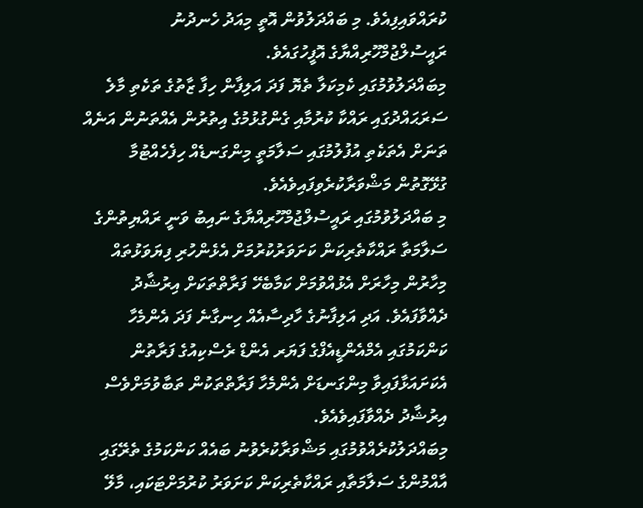ކުރައްވައިފިއެވެ. މި ބައްދަލުވުން އޮތީ މިއަދު ހެނދުނު ރައީސުލްޖުމްހޫރިއްޔާގެ އޮފީހުގައެވެ.
މިބައްދަލުވުމުގައި ކެމިކަލާ ތެޔޮ ފަދަ އަލިފާން ހިފާ ޒާތުގެ ތަކެތި މާލެ ސަރަޙައްދުގައި ރައްކާ ކުރުމާއި ގެންގުޅުމުގެ އިތުރުން އެއްތަނުން އަނެއް ތަނަށް އެތަކެތި އުފުލުމުގައި ސަލާމަތީ މިންގަނޑެއް ހިފެހެއްޓުމާ ގުޅޭގޮތުން މަޝްވަރާކުރެވިފައިވެއެވެ.
މި ބައްދަލުވުމުގައި ރައީސުލްޖުމްހޫރިއްޔާގެ ނައިބު ވަނީ ރައްޔިތުންގެ ސަލާމަތާ ރައްކާތެރިކަން ކަށަވަރުކުރުމަށް އެޅެންހުރި ފިޔަވަޅުތައް މިހާރުން މިހާރަށް އެޅުއްވުމަށް ކަމާބެހޭ ފަރާތްތަކަށް އިރުޝާދު ދެއްވާފައެވެ. އަދި އަލިފާނުގެ ހާދިސާއެއް ހިނގާނެ ފަދަ އެންމެހާ ކަންކަމުގައި އެމްއެންޑީއެފްގެ ފަޔަރ އެންޑް ރެސްކިއުގެ ފަރާތުން އެކަށައަޅާފައިވާ މިންގަނޑަށް އެންމެހާ ފަރާތްތަކުން ތަބާވުމަށްވެސް އިރުޝާދު ދެއްވާފައިވެއެވެ.
މިބައްދަލުކުރެއްވުމުގައި މަޝްވަރާކުރެވުނު ބައެއް ކަންކަމުގެ ތެރޭގައި އާއްމުންގެ ސަލާމަތާއި ރައްކާތެރިކަން ކަށަވަރު ކުރުމަށްޓަކައި، މާލޭ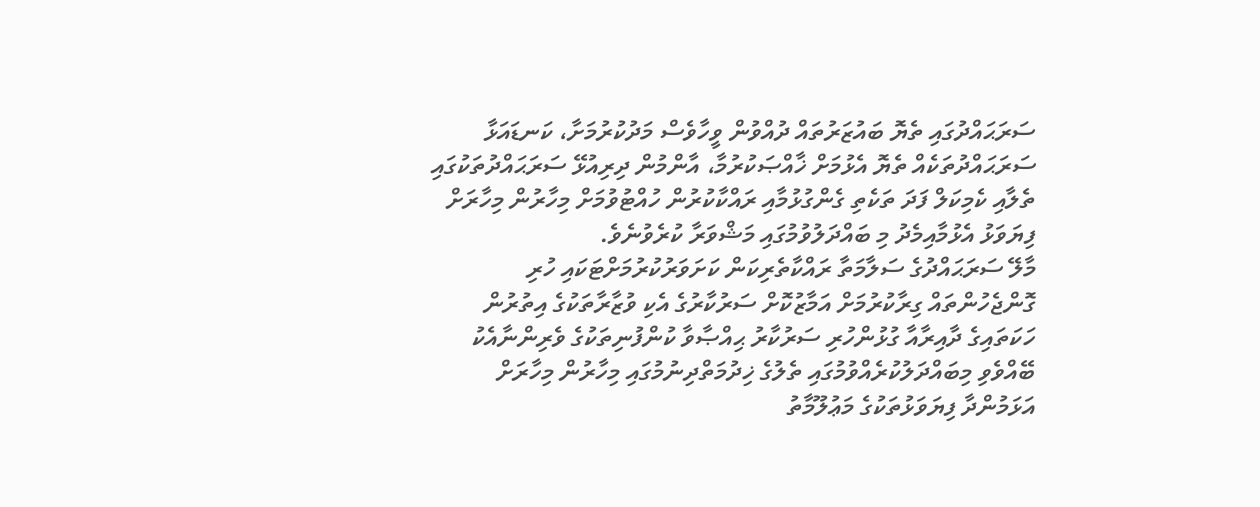ސަރަޙައްދުގައި ތެޔޮ ބައުޒަރުތައް ދުއްވުން ވީހާވެސް މަދުކުރުމަށާ، ކަނޑައަޅާ ސަރަޙައްދުތަކެއް ތެޔޮ އެޅުމަށް ޚާއްޞަކުރުމާ، އާންމުން ދިރިއުޅޭ ސަރަޙައްދުތަކުގައި ތެލާއި ކެމިކަލް ފަދަ ތަކެތި ގެންގުޅުމާއި ރައްކާކުރުން ހުއްޓުވުމަށް މިހާރުން މިހާރަށް ފިޔަވަޅު އެޅުމާއިމެދު މި ބައްދަލުވުމުގައި މަޝްވަރާ ކުރެވުނެވެ.
މާލޭ ސަރަޙައްދުގެ ސަލާމަތާ ރައްކާތެރިކަން ކަށަވަރުކުރުމަށްޓަކައި ހުރި ގޮންޖެހުންތައް ގިރާކުރުމަށް އަމާޒުކޮށް ސަރުކާރުގެ އެކި ވުޒާރާތަކުގެ އިތުރުން ހަކަތައިގެ ދާއިރާއާ ގުޅުންހުރި ސަރުކާރު ޙިއްޞާވާ ކުންފުނިތަކުގެ ވެރިންނާއެކު ބޭއްވެވި މިބައްދަލުކުރެއްވުމުގައި ތެލުގެ ޚިދުމަތްދިނުމުގައި މިހާރުން މިހާރަށް އަޅަމުންދާ ފިޔަވަޅުތަކުގެ މަޢުލޫމާތު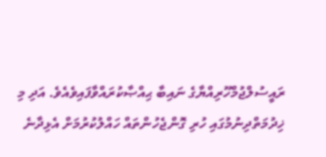ރައީސުލްޖުމްހޫރިއްޔާގެ ނައިބާ ޙިއްޞާކުރައްވާފައިވެއެވެ. އަދި މި ޚިދުމަތްދިނުމުގައި ހުރި ގޮންޖެހުންތައް ހައްލުކުރުމަށް އެޅިދާނެ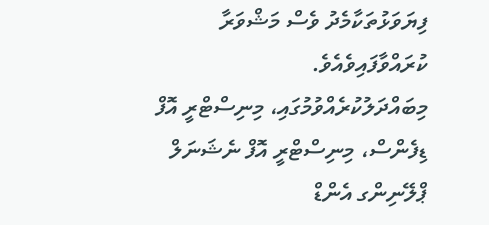ފިޔަވަޅުތަކާމެދު ވެސް މަޝްވަރާ ކުރައްވާފައިވެއެވެ.
މިބައްދަލުކުރެއްވުމުގައި، މިނިސްޓްރީ އޮފް ޑިފެންސް، މިނިސްޓްރީ އޮފް ނެޝަނަލް ޕްލޭނިންގ އެންޑް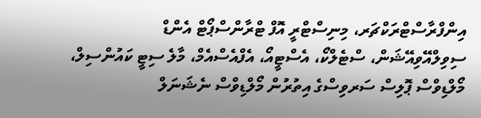އިންފްރާސްޓްރަކްޗަރ، މިނިސްޓްރީ އޮފް ޓްރާންސްޕޯޓް އެންޑް ސިވިލްއޭވިއޭޝަން، ސްޓެލްކޯ، އެސްޓީއޯ، އެފްއެސްއެމް، މާލެ ސިޓީ ކައުންސިލް، މޯލްޑިވްސް ޕޮލިސް ސަރވިސްގެ އިތުރުން މޯލްޑިވްސް ނެޝަނަލް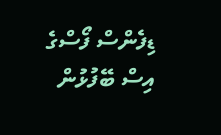ޑިފެންސް ފޯސްގެ އިސް ބޭފުޅުން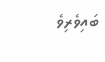ބައިވެރިވެ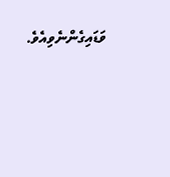ވަޑައިގެންނެވިއެވެ.